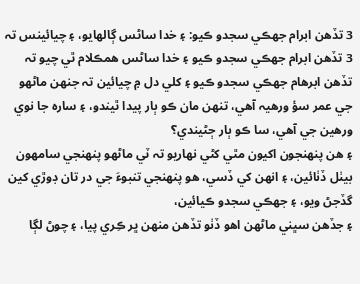3 تڏهن ابرام جهڪي سجدو ڪيو: ۽ خدا ساڻس ڳالهايو، ۽ چيائينس تہ
3 تڏهن ابرام جھڪي سجدو ڪيو ۽ خدا ساڻس همڪلام ٿي چيو تہ
تڏهن ابرهام جهڪي سجدو ڪيو ۽ کلي دل ۾ چيائين تہ جنهن ماڻهو جي عمر سؤ ورهيہ آهي، تنهن مان ڪو ٻار پيدا ٿيندو، ۽ سارہ جا نوي ورهين جي آهي، سا ڪو ٻار ڄڻيندي؟
۽ هن پنهنجون اکيون مٿي کڻي نهاريو تہ ٽي ماڻهو پنهنجي سامهون بيٺل ڏٺائين، ۽ انهن کي ڏسي، هو پنهنجي تنبوءَ جي در تان ڊوڙي کين گڏجڻ ويو، ۽ جهڪي سجدو ڪيائين،
۽ جڏهن سڀني ماڻهن اهو ڏٺو تڏهن منهن ڀر ڪِري پيا، ۽ چوڻ لڳا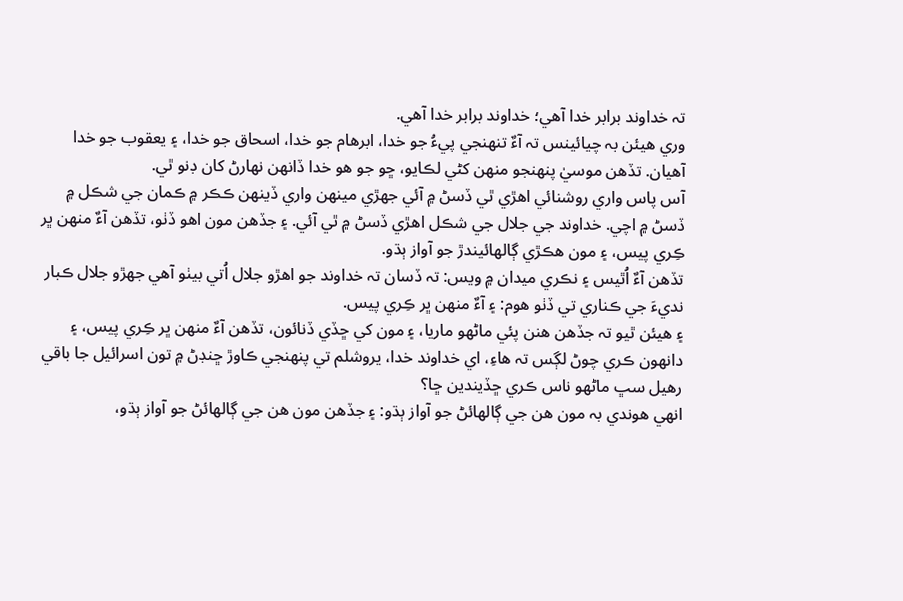تہ خداوند برابر خدا آهي؛ خداوند برابر خدا آهي.
وري هيئن بہ چيائينس تہ آءٌ تنهنجي پيءُ جو خدا، ابرهام جو خدا، اسحاق جو خدا، ۽ يعقوب جو خدا آهيان. تڏهن موسيٰ پنهنجو منهن کڻي لڪايو، ڇو جو هو خدا ڏانهن نهارڻ کان ڊنو ٿي.
آس پاس واري روشنائي اهڙي ٿي ڏسڻ ۾ آئي جهڙي مينهن واري ڏينهن ڪڪر ۾ ڪمان جي شڪل ۾ ڏسڻ ۾ اچي. خداوند جي جلال جي شڪل اهڙي ڏسڻ ۾ ٿي آئي. ۽ جڏهن مون اهو ڏٺو، تڏهن آءٌ منهن ڀر ڪِري پيس، ۽ مون هڪڙي ڳالهائيندڙ جو آواز ٻڌو.
تڏهن آءٌ اُٿيس ۽ نڪري ميدان ۾ ويس: تہ ڏسان تہ خداوند جو اهڙو جلال اُتي بيٺو آهي جهڙو جلال ڪبار نديءَ جي ڪناري تي ڏٺو هوم: ۽ آءٌ منهن ڀر ڪِري پيس.
۽ هيئن ٿيو تہ جڏهن هنن پئي ماڻهو ماريا، ۽ مون کي ڇڏي ڏنائون، تڏهن آءٌ منهن ڀر ڪِري پيس، ۽ دانهون ڪري چوڻ لڳس تہ هاءِ، اي خداوند خدا، يروشلم تي پنهنجي ڪاوڙ ڇنڊڻ ۾ تون اسرائيل جا باقي رهيل سڀ ماڻهو ناس ڪري ڇڏيندين ڇا؟
انهي هوندي بہ مون هن جي ڳالهائڻ جو آواز ٻڌو: ۽ جڏهن مون هن جي ڳالهائڻ جو آواز ٻڌو،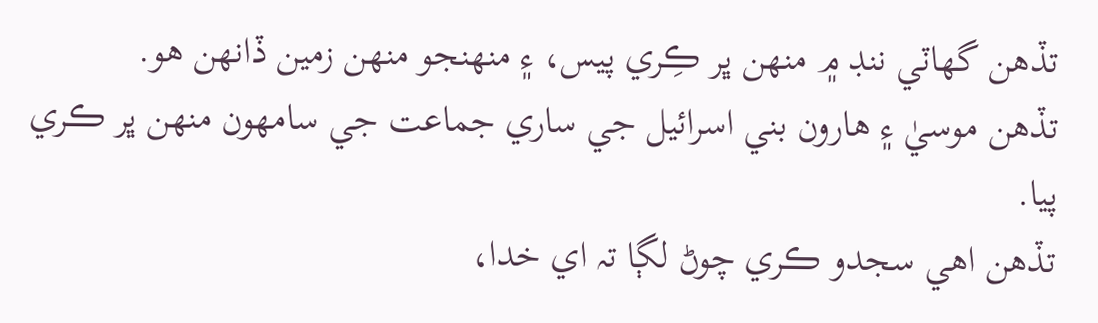تڏهن گهاٽي ننڊ ۾ منهن ڀر ڪِري پيس، ۽ منهنجو منهن زمين ڏانهن هو.
تڏهن موسيٰ ۽ هارون بني اسرائيل جي ساري جماعت جي سامهون منهن ڀر ڪري پيا.
تڏهن اهي سجدو ڪري چوڻ لڳا تہ اي خدا،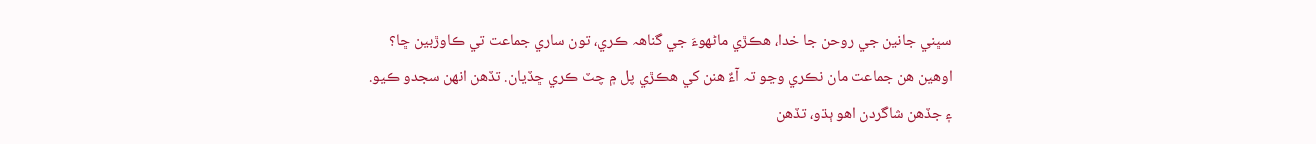سڀني جانين جي روحن جا خدا، هڪڙي ماڻهوءَ جي گناهہ ڪري، تون ساري جماعت تي ڪاوڙبين ڇا؟
اوهين هن جماعت مان نڪري وڃو تہ آءٌ هنن کي هڪڙي پل ۾ چٽ ڪري ڇڏيان. تڏهن انهن سجدو ڪيو.
۽ جڏهن شاگردن اهو ٻڌو، تڏهن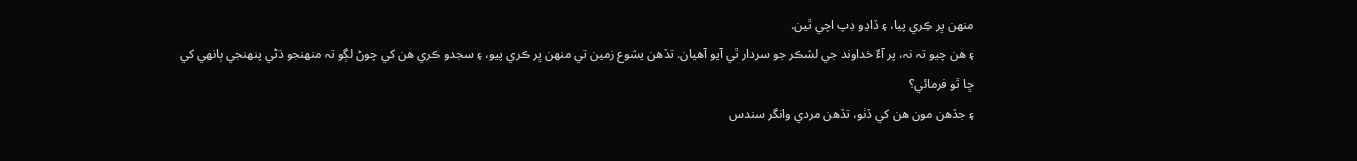منهن ڀر ڪِري پيا، ۽ ڏاڍو ڊپ اچي ٿين.
۽ هن چيو تہ نہ، پر آءٌ خداوند جي لشڪر جو سردار ٿي آيو آهيان. تڏهن يشوع زمين تي منهن ڀر ڪري پيو، ۽ سجدو ڪري هن کي چوڻ لڳو تہ منهنجو ڌڻي پنهنجي ٻانهي کي ڇا ٿو فرمائي؟
۽ جڏهن مون هن کي ڏٺو، تڏهن مردي وانگر سندس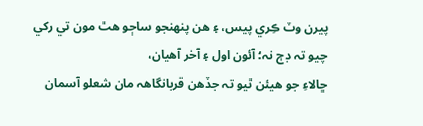پيرن وٽ ڪِري پيس، ۽ هن پنهنجو ساڄو هٿ مون تي رکي چيو تہ ڊڄ نہ؛ آئون اول ۽ آخر آهيان،
ڇالاءِ جو هيئن ٿيو تہ جڏهن قربانگاهہ مان شعلو آسمان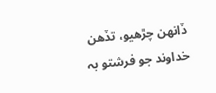ڏانهن چڙهيو، تڏهن خداوند جو فرشتو بہ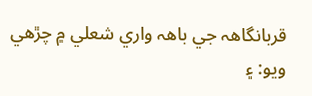قربانگاهہ جي باهہ واري شعلي ۾ چڙهي ويو: ۽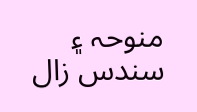منوحہ ۽ سندس زال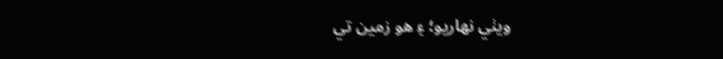ويٺي نهاريو؛ ۽ هو زمين تي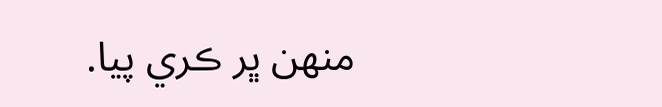منهن ڀر ڪري پيا.